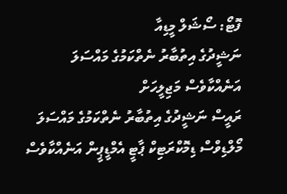ފޮޓޯ: ސޯޝަލް މީޑިއާ
ނަޝީދުގެ އިތުބާރު ނެތްކަމުގެ މައްސަލަ އަނެއްކާވެސް މަޖިލީހަށް
ރައީސް ނަޝީދުގެ އިތުބާރު ނެތްކަމުގެ މައްސަލަ މޯލްޑިވްސް ޑިމޮކްރަޓިކް ޕާޓީ އެމްޑީޕީން އަނެއްކާވެސް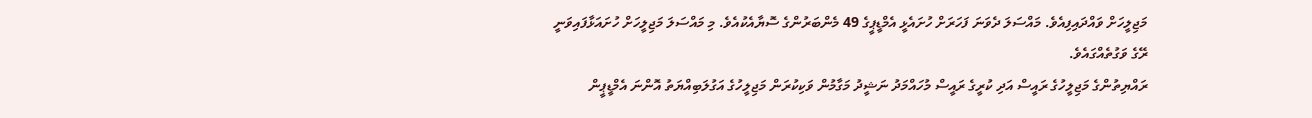މަޖިލީހަށް ވައްދައިފިއެވެ. މައްސަލަ ދެވަނަ ފަހަރަށް ހުށައެޅީ އެމްޑީޕީގެ 49 މެންބަރުންގެ ސޮޔާއެކުއެވެ. މި މައްސަލަ މަޖިލީހަށް ހުށައަޅާފައިވަނީ ރޭގެ ވަގުތެއްގައެވެ.
ރައްޔިތުންގެ މަޖިލީހުގެ ރައީސް އަދި ކުރީގެ ރައީސް މުހައްމަދު ނަޝީދު މަގާމުން ވަކިކުރަން މަޖިލީހުގެ އަގުލަބިއްޔަތު އޮންނަ އެމްޑީޕީން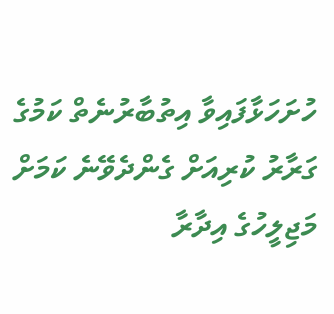ހުށަހަޅާފައިވާ އިތުބާރުނެތް ކަމުގެ ގަރާރު ކުރިއަށް ގެންދެވޭނެ ކަމަށް މަޖިލީހުގެ އިދާރާ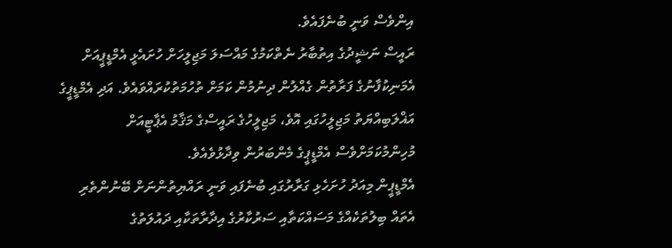އިންވެސް ވަނީ ބުނެފައެވެ.
ރައީސް ނަޝީދުގެ އިތުބާރު ނެތްކަމުގެ މައްސަލަ މަޖިލީހަށް ހުށައެޅީ އެމްޑީޕީއަށް އެމަނިކުފާނުގެ ފަރާތުން ގެއްލުން ދިނުމުން ކަމަށް ތުހުމަތުކުރައްވައެވެ. އަދި އެމްޑީޕީގެ އަޣްލަބިއްޔަތު މަޖިލީހުގައި އޮވެ، މަޖިލީހުގެ ރައީސްގެ މަޤާމު އެޕާޓީއަށް މުހިންމުކަމަށްވެސް އެމްޑީޕީގެ މެންބަރުން ވިދާޅުވެއެވެ.
އެމްޑީޕީން މިއަދު ހުށަހެޅި ގަރާރުގައި ބުނެފައި ވަނީ ރައްޔިތުންނަށް ބޭނުންތެރި އެތައް ބިލުތަކެއްގެ މަސައްކަތާއި ސަރުކާރުގެ އިދާރާތަކާއި ދައުލަތުގެ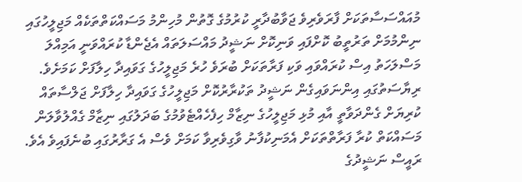މުއައްސަސާތަކަށް ފާރަވެރިވެ ޖަވާބުދާރީ ކުރުމުގެ ގޮތުން މުހިންމު މަސައްކަތްތަކެއް މަޖިލީހުގައި ނިންމުމަށް ތަރުތީބު ކޮށްފައި ވަނިކޮށް ނަޝީދު މައްސަލަތައް އެޖެންޑާ ކުރައްވަނީ އަމިއްލަ މަސްލަހަތު އިސް ކުރައްވައި ވަކި ފަރާތަކަށް ބުރަވެ ހުރެ މަޖިލީހުގެ ގަވައިދާ ހިލާފަށް ކަމަށެވެ.
ރިޔާސަތުގައި އިންނަވައިގެން ނަޝީދު ތަކުރާރުކޮށް މަޖިލީހުގެ ގަވައިދާ ހިލާފަށް ޖަލްސާތައް ކުރިޔަށް ގެންދަވާތީ އާއި މުޅި މަޖިލީހުގެ ނިޒާމް ހިފެހެއްޓެވުމުގެ ބަދަލުގައި ނިޒާމް ގެއްލުވާލަން މަސައްކަތް ކުރާ ފަރާތްތަކަށް އެމަނިކުފާނު ވާގިވެރިވާ ކަމަށް ވެސް އެ ގަރާރުގައި ބުނެފައިވެ އެވެ.
ރައީސް ނަޝީދުގެ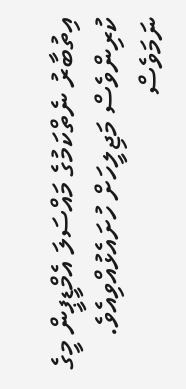އިތުބާރު ނެތްކަމުގެ މައްސަލަ އެމްޑީޕީން މީގެ ކުރިންވެސް މަޖިލީހަށް ހުށައެޅުއްވިއެވެ. ނަމަވެސް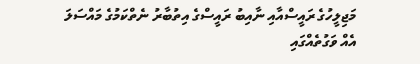މަޖިލީހުގެ ރައީސްއާއި ނާއިބު ރައީސްގެ އިތުބާރު ނެތްކަމުގެ މައްސަލަ އެއް ވަގުތެއްގައި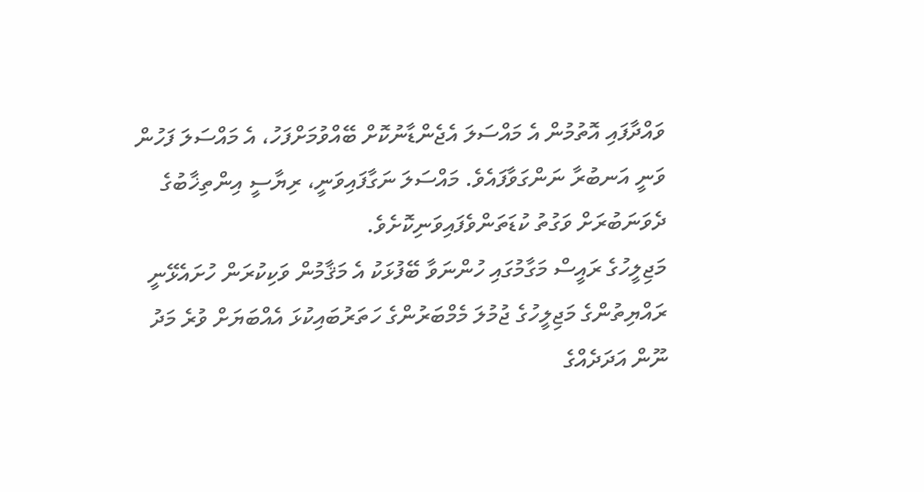ވައްދާފައި އޮތުމުން އެ މައްސަލަ އެޖެންޑާނުކޮށް ބޭއްވުމަށްފަހު، އެ މައްސަލަ ފަހުން ވަނީ އަނބުރާ ނަންގަވާފައެވެ. މައްސަލަ ނަގާފައިވަނީ، ރިޔާސީ އިންތިޚާބުގެ ދެވަނަބުރަށް ވަގުތު ކުޑަތަންވެފައިވަނިކޮށެވެ.
މަޖިލީހުގެ ރައީސް މަގާމުގައި ހުންނަވާ ބޭފުޅަކު އެ މަޤާމުން ވަކިކުރަން ހުށައެޅޭނީ ރައްޔިތުންގެ މަޖިލީހުގެ ޖުމުލަ މެމްބަރުންގެ ހަތަރުބައިކުޅަ އެއްބަޔަށް ވުރެ މަދު ނޫން އަދަދެއްގެ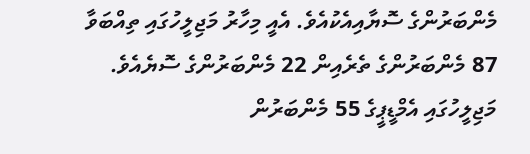މެންބަރުންގެ ސޮޔާއިއެކުއެވެ. އެއީ މިހާރު މަޖިލީހުގައި ތިއްބަވާ 87 މެންބަރުންގެ ތެރެއިން 22 މެންބަރުންގެ ސޮޔެއެވެ. މަޖިލީހުގައި އެމްޑީޕީގެ 55 މެންބަރުން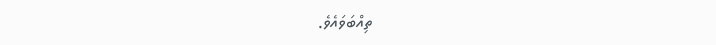ތިއްބަވައެވެ.